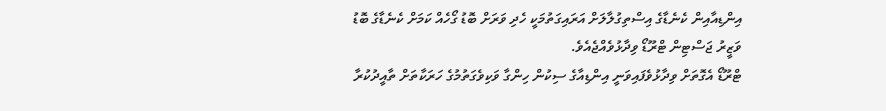އިންޑިއާއިން ކެނެޑާގެ އިސްތިގުލާލަށް އަރައިގަތުމަކީ ހެދި ވަރަށް ބޮޑު ގޯހެއް ކަމަށް ކެނެޑާގެ ބޮޑު ވަޒީރު ޖަސްޓިން ޓްރޫޑޯ ވިދާޅުވެއްޖެއެވެ.
ޓްރޫޑޯ އެގޮތަށް ވިދާޅުވެފައިވަނީ އިންޑިއާގެ ސިކުން ހިންގާ ވަކިވެގަތުމުގެ ހަރަކާތަށް ތާއީދުކުރާ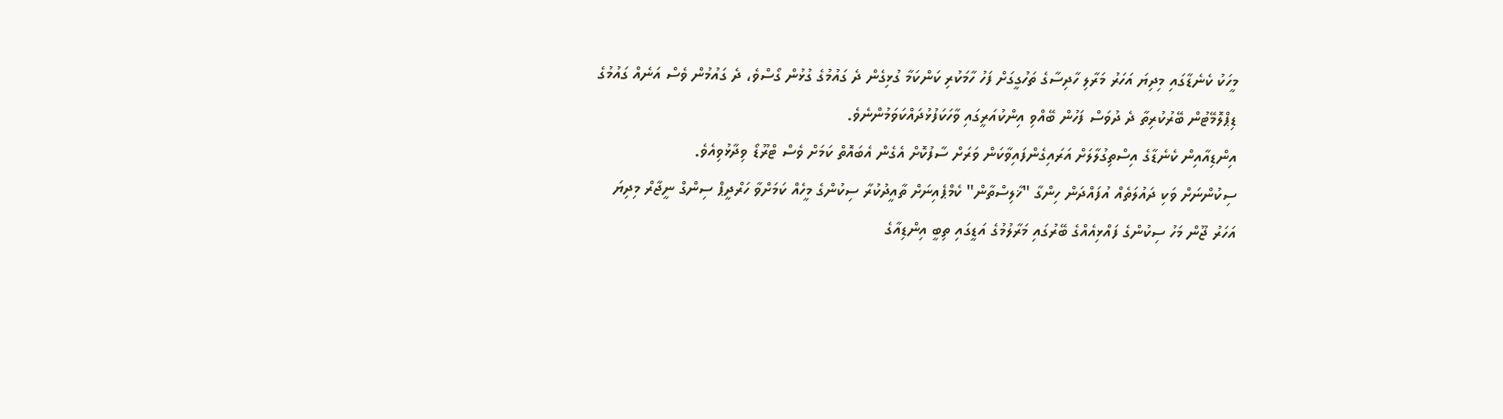މީހަކު ކެނެޑާގައި މިދިޔަ އަހަރު މަރާލި ހާދިސާގެ ތަހުގީގަށް ފަހު ހާމަކުރި ކަންކަމާ ގުޅިގެން ދެ ގައުމުގެ ގުޅުން ގޯސްވެ، ދެ ގައުމުން ވެސް އަނެއް ގައުމުގެ ޑިޕްލޮމޭޓުން ބޭރުކުރިތާ ދެ ދުވަސް ފަހުން ބޭއްވި އިންކުއަރީގައި ވާހަކަފުޅުދައްކަވަމުންނެވެ.
އިންޑިއާއިން ކެނެޑާގެ އިސްތިގުލާލަށް އަރައިގެންފައިވާކަން ވަރަށް ސާފުކޮށް އެގެން އެބައޮތް ކަމަށް ވެސް ޓްރޫޑޯ ވިދާޅުވިއެވެ.
ސިކުންނަށް ވަކި ދައުލަތެއް އުފައްދަން ހިންގާ "ޚާލިސްތާން" ކެމްޕެއިނަށް ތާއީދުކުރާ ސިކުންގެ މީހެއް ކަމަށްވާ ހަރްދީޕް ސިންގް ނީޖާރް މިދިޔަ އަހަރު ޖޫން މަހު ސިކުންގެ ފައްޅިއެއްގެ ބޭރުގައި މަރާލުމުގެ އަޑީގައި ތިބީ އިންޑިއާގެ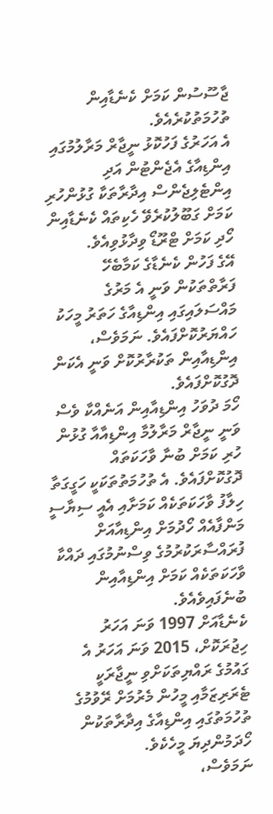ޖާސޫސުން ކަމަށް ކެނެޑާއިން ތުހުމަތުކުރެއެވެ.
އެ އަހަރުގެ ފަހުކޮޅު ނީޖާރް މަރާލުމުގައި އިންޑިއާގެ އެޖެންޓުން އަދި އިންޓެލިޖެންސް އިދާރާތަކާ ގުޅުންހުރި ކަމަށް ގަބޫލުކުރެވޭ ހެކިތައް ކެނެޑާއިން ހޯދި ކަމަށް ޓްރޫޑޯ ވިދާޅުވިއެވެ.
އޭގެ ފަހުން ކެނެޑާގެ ކަމާބެހޭ ފަރާތްތަކުން ވަނީ އެ މަރުގެ މައްސަލައިގައި އިންޑިއާގެ ހަތަރު މީހަކު ހައްޔަރުކޮށްފައެވެ. ނަމަވެސް، އިންޑިއާއިން ތަކުރާރުކޮށް ވަނީ އެކަން ދޮގުކޮށްފައެވެ.
ހޯމަ ދުވަހު އިންޑިއާއިން އަނެއްކާ ވެސް ވަނީ ނީޖާރް މަރާލުމާ އިންޑިއާއާ ގުޅުން ހުރި ކަމަށް ބުނާ ވާހަކަތައް ދޮގުކޮށްފައެވެ. އެ ތުހުމަތުތަކަކީ ހަގީގަތާ ހިލާފު ވާހަކަތަކެއް ކަމަށާއި އެއީ ސިޔާސީ މަންފާއެއް ހޯދުމަށް އިންޑިއާއަށް ފުރައްސާރަކުރުމުގެ ވިސްނުމުގައި ދައްކާ ވާހަކަތަކެއް ކަމަށް އިންޑިއާއިން ބުނެފައިވެއެވެ.
ކެނެޑާއަށް 1997 ވަނަ އަހަރު ހިޖުރަކޮށް، 2015 ވަނަ އަހަރު އެ ގައުމުގެ ރައްޔިތަކަށްވި ނީޖާރަކީ ޓެރަރިޒަމާއި މީހުން މެރުމަށް ރޭވުމުގެ ތުހުމަތުގައި އިންޑިއާގެ އިދާރާތަކުން ހޯދަމުންދިޔަ މީހެކެވެ.
ނަމަވެސް،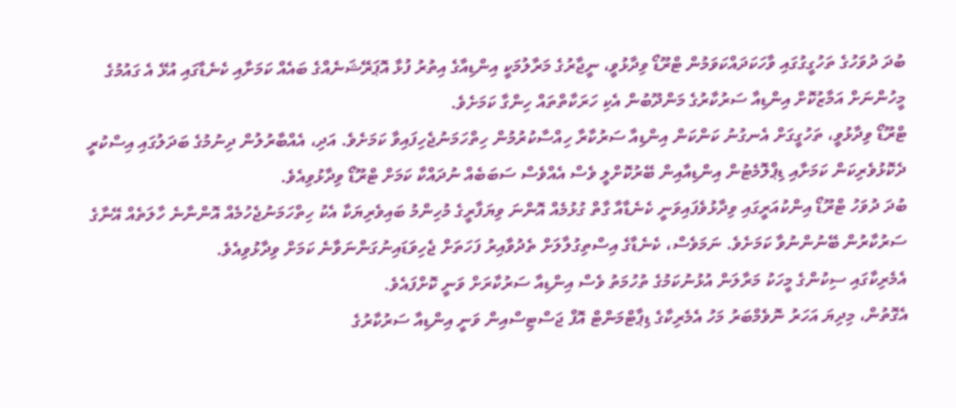ބުދަ ދުވަހުގެ ތަހުގީގުގައި ވާހަކަދައްކަވަމުން ޓްރޫޑޯ ވިދާޅުވީ، ނީޖާރުގެ މަރާލުމަކީ އިންޑިއާގެ އިތުރު ފުޅާ އޮޕަރޭޝަނެއްގެ ބައެއް ކަމަށާއި ކެނެޑާގައި އުޅޭ އެ ގައުމުގެ މީހުންނަށް އަމާޒުކޮށް އިންޑިއާ ސަރުކާރުގެ މަންދޫބުން އެކި ހަރަކާތްތައް ހިންގާ ކަމަށެވެ.
ޓްރޫޑޯ ވިދާޅުވީ، ތަހުގީގަށް އެނގުނު ކަންކަން އިންޑިއާ ސަރުކާރާ ހިއްސާކުރުމުން ހިތްހަމަނުޖެހިފައިވާ ކަމަށެވެ. އަދި، އެއްބާރުލުން ދިނުމުގެ ބަދަލުގައި އިސްކުރީ ދެކޮޅުވެރިކަން ކަމަށާއި ޑިޕްލޮމެޓުން އިންޑިއާއިން ބޭރުކޮށްލީ ވެސް އެއްވެސް ސަބަބެއް ނުދައްކާ ކަމަށް ޓްރޫޑޯ ވިދާޅުވިއެވެ.
ބުދަ ދުވަހު ޓްރޫޑޯ އިންކުއަރީގައި ވިދާޅުވެފައިވަނީ ކެނެޑާއާ ގާތް ގުޅުމެއް އޮންނަ ވިޔަފާރީގެ މުހިންމު ބައިވެރިޔަކާ އެކު ހިތްހަމަނުޖެހުމެއް އޮންނާނެ ހާލަތެއް އޭނާގެ ސަރުކާރުން ބޭނުންނުވާ ކަމަށެވެ. ނަމަވެސް، ކެނެޑާގެ އިސްތިގުލާލަށް ތެދުވާއިރު ފަހަތަށް ޖެހިވަޑައިނުގަންނަވާނެ ކަމަށް ވިދާޅުވިއެވެ.
އެމެރިކާގައި ސިކުންގެ މީހަކު މަރާލަން އުޅުނުކަމުގެ ތުހުމަތު ވެސް އިންޑިއާ ސަރުކާރަށް ވަނީ ކޮށްފައެވެ.
އެގޮތުން، މިދިޔަ އަހަރު ނޮވެމްބަރު މަހު އެމެރިކާގެ ޑިޕާޓްމަންޓް އޮފް ޖަސްޓިސްއިން ވަނީ އިންޑިއާ ސަރުކާރުގެ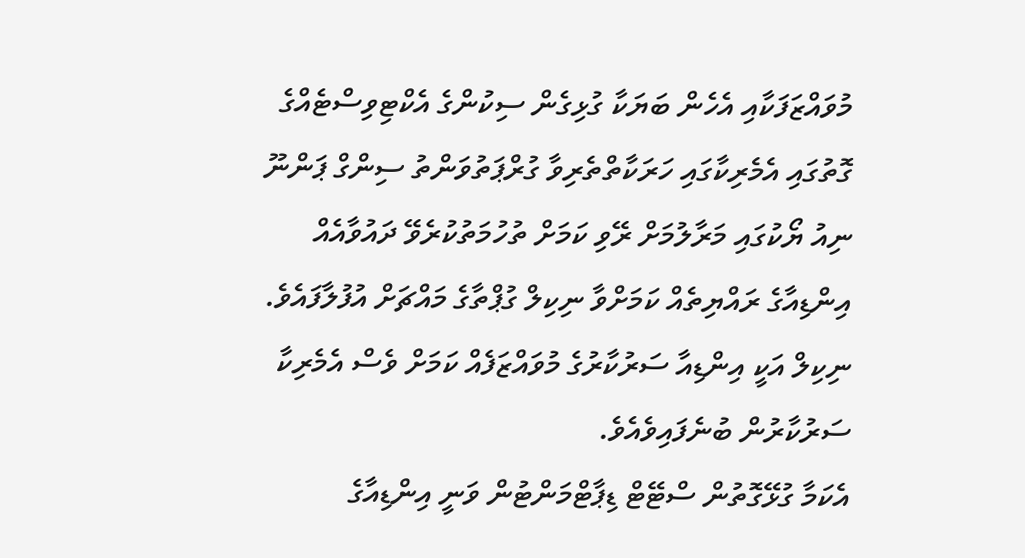މުވައްޒަފަކާއި އެހެން ބަޔަކާ ގުޅިގެން ސިކުންގެ އެކްޓިވިސްޓެއްގެ ގޮތުގައި އެމެރިކާގައި ހަރަކާތްތެރިވާ ގުރްޕަތުވަންތު ސިންގް ޕަންނޫ ނިއު ޔޯކުގައި މަރާލުމަށް ރޭވި ކަމަށް ތުހުމަތުކުރެވޭ ދައުވާއެއް އިންޑިއާގެ ރައްޔިތެއް ކަމަށްވާ ނިކިލް ގުޕްތާގެ މައްޗަށް އުފުލާފައެވެ. ނިކިލް އަކީ އިންޑިއާ ސަރުކާރުގެ މުވައްޒަފެއް ކަމަށް ވެސް އެމެރިކާ ސަރުކާރުން ބުނެފައިވެއެވެ.
އެކަމާ ގުޅޭގޮތުން ސްޓޭޓް ޑިޕާޓްމަންޓުން ވަނީ އިންޑިއާގެ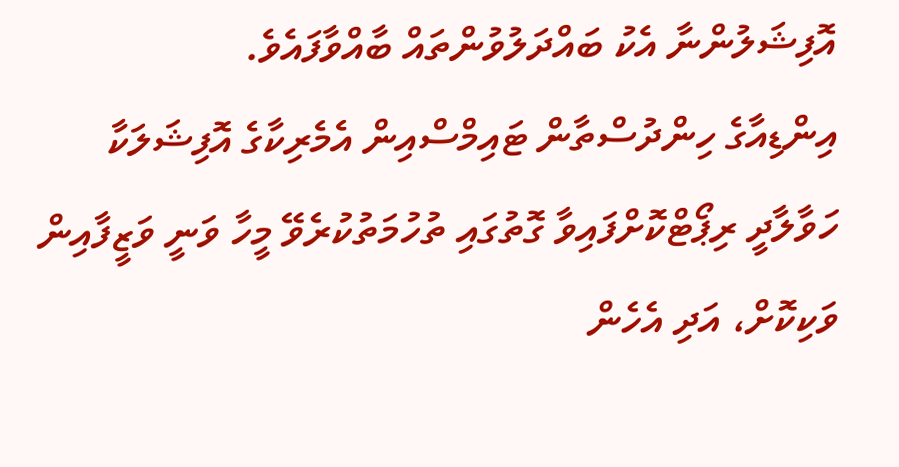އޮފިޝަލުންނާ އެކު ބައްދަލުވުންތައް ބާއްވާފައެވެ.
އިންޑިއާގެ ހިންދުސްތާން ޓައިމްސްއިން އެމެރިކާގެ އޮފިޝަލަކާ ހަވާލާދީ ރިޕޯޓްކޮށްފައިވާ ގޮތުގައި ތުހުމަތުކުރެވޭ މީހާ ވަނީ ވަޒީފާއިން ވަކިކޮށް، އަދި އެހެން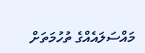މައްސަލައެއްގެ ތުހުމަތަށް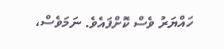ހައްޔަރު ވެސް ކޮށްފައެވެ. ނަމަވެސް،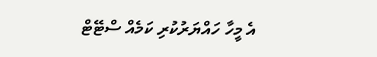އެ މީހާ ހައްޔަރުކުރި ކަމެއް ސްޓޭޓް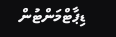ޑިޕާޓްމަންޓުން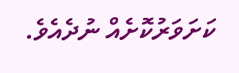ކަށަވަރުކޮށެއް ނުދެއެވެ.